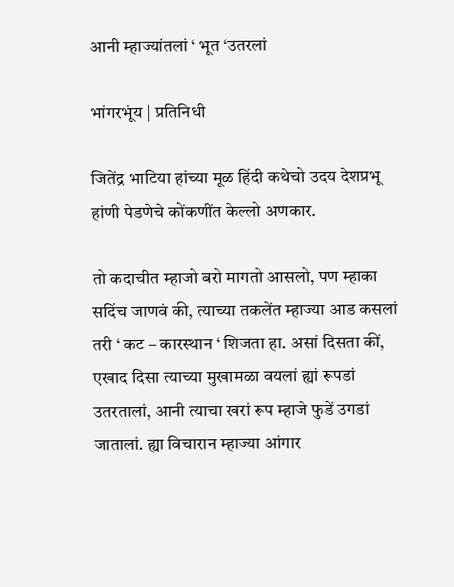आनी म्हाज्यांतलां ‘ भूत ‘उतरलां

भांगरभूंय | प्रतिनिधी

जितेंद्र भाटिया हांच्या मूळ हिंदी कथेचो उदय देशप्रभू हांणी पेडणेचे कोंकणींत केल्लो अणकार.

तो कदाचीत म्हाजो बरो मागतो आसलो, पण म्हाका सदिंच जाणवं की, त्याच्या तकलेंत म्हाज्या आड कसलां तरी ‘ कट – कारस्थान ‘ शिजता हा. असां दिसता कीं, एखाद दिसा त्याच्या मुखामळा वयलां ह्यां रूपडां उतरतालां, आनी त्याचा खरां रूप म्हाजे फुडें उगडां जातालां. ह्या विचारान म्हाज्या आंगार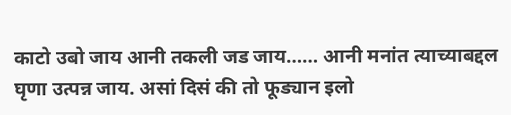काटो उबो जाय आनी तकली जड जाय…… आनी मनांत त्याच्याबद्दल घृणा उत्पन्न जाय. असां दिसं की तो फूड्यान इलो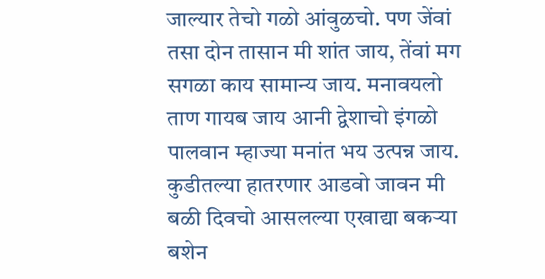जाल्यार तेचो गळो आंवुळचो. पण जेंवां तसा दोन तासान मी शांत जाय, तेंवां मग सगळा काय सामान्य जाय. मनावयलो ताण गायब जाय आनी द्वेशाचो इंगळो पालवान म्हाज्या मनांत भय उत्पन्न जाय. कुडीतल्या हातरणार आडवो जावन मी बळी दिवचो आसलल्या एखाद्या बकऱ्या बशेन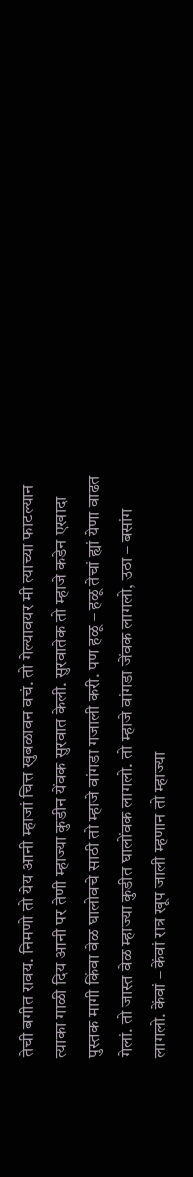तेची बगीत रावय. निमणो तो येय आनी म्हाजां चित्त खुबळावन वचं. तो गेल्यावयर मी त्याच्या फाटल्यान त्याका गाळी दिय आनी पर तेणी म्हाज्या कुडीन येंवक सुरवात केली. सुरवातेक तो म्हाजे कडेन एखादा पुस्तक मागी किंवा वेळ घालोवचे साठी तो म्हाजे वांगडा गजाली करी. पण हळू – हळू तेचां ह्यां येणा वाढत गेलां. तो जास्त वेळ म्हाज्या कुडीत घालोंवक लागलो. तो म्हाजे वांगडा जेंवक लागलो, उठा – बसांग लागलो. केंवां – केंवां रात्र खूप जाली म्हणान तो म्हाज्या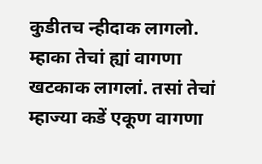कुडीतच न्हीदाक लागलो. म्हाका तेचां ह्यां वागणा खटकाक लागलां. तसां तेचां म्हाज्या कडें एकूण वागणा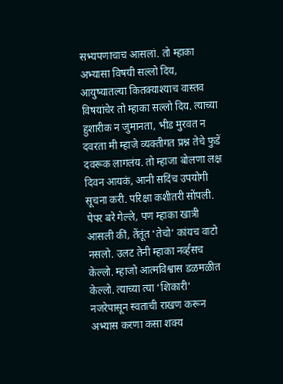सभ्यपणाचाच आसलां. तो म्हाका अभ्यासा विषयी सल्लो दिय, आयुष्यातल्या कितक्याश्याच वास्तव विषयांचेर तो म्हाका सल्लो दिय. त्याच्या हुशारीक न जुमानता, भीड मुरवत न दवरता मी म्हाजे व्यक्तीगत प्रश्न तेचे फुडें दवरूक लागलंय. तो म्हाजा बोलणा लक्ष दिवन आयकं, आनी सदिंच उपयोगी सूचना करी. परिक्षा कशीतरी सोंपली. पेपर बरे गेल्ले, पण म्हाका खात्री आसली कीं, तेंतूंत ‘तेचो’ कांयच वाटो नसलो. उलट तेनी म्हाका नर्व्हसच केल्लो. म्हाजो आत्मविश्वास डळमळीत केल्लो. त्याच्या त्या ‘शिकारी’ नजरेपासून स्वताची राखण करून अभ्यास करणा कसा शक्य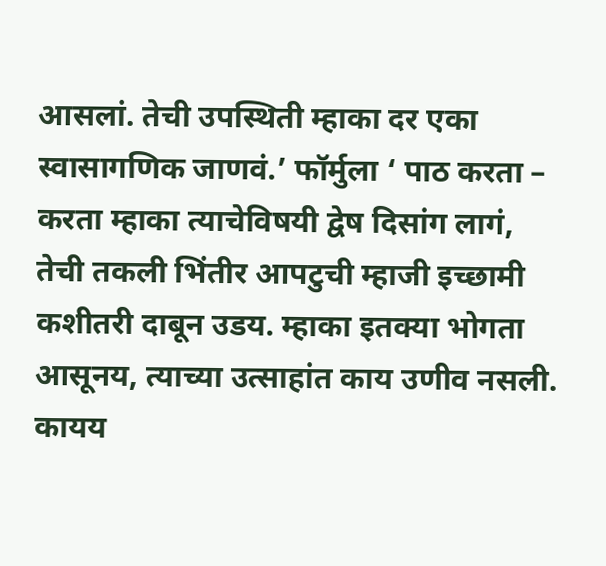आसलां. तेची उपस्थिती म्हाका दर एका स्वासागणिक जाणवं.’ फॉर्मुला ‘ पाठ करता – करता म्हाका त्याचेविषयी द्वेष दिसांग लागं, तेची तकली भिंतीर आपटुची म्हाजी इच्छामी कशीतरी दाबून उडय. म्हाका इतक्या भोगता आसूनय, त्याच्या उत्साहांत काय उणीव नसली. कायय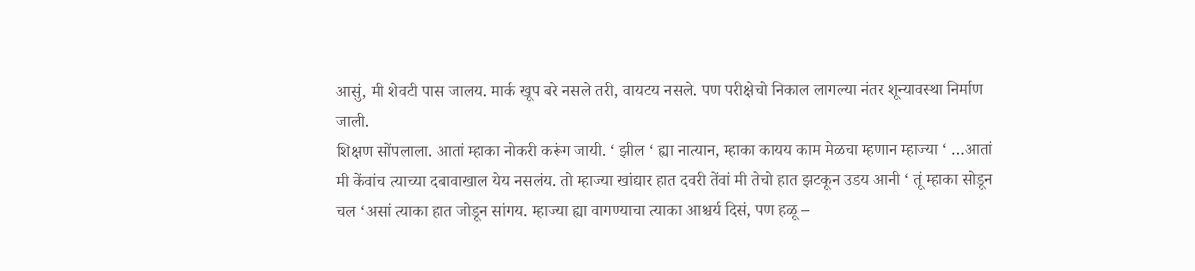आसुं, मी शेवटी पास जालय. मार्क खूप बरे नसले तरी, वायटय नसले. पण परीक्षेचो निकाल लागल्या नंतर शून्यावस्था निर्माण जाली.
शिक्षण सोंपलाला. आतां म्हाका नोकरी करूंग जायी. ‘ झील ‘ ह्या नात्यान, म्हाका कायय काम मेळचा म्हणान म्हाज्या ‘ …आतां मी केंवांच त्याच्या दबावाखाल येय नसलंय. तो म्हाज्या खांद्यार हात दवरी तेंवां मी तेचो हात झटकून उडय आनी ‘ तूं म्हाका सोडून चल ‘असां त्याका हात जोडून सांगय. म्हाज्या ह्या वागण्याचा त्याका आश्चर्य दिसं, पण हळू –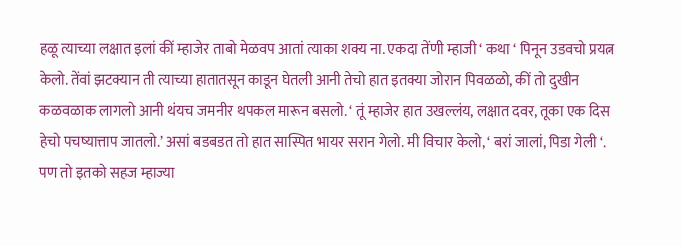हळू त्याच्या लक्षात इलां कीं म्हाजेर ताबो मेळवप आतां त्याका शक्य ना. एकदा तेंणी म्हाजी ‘ कथा ‘ पिनून उडवचो प्रयत्न केलो. तेंवां झटक्यान ती त्याच्या हातातसून काडून घेतली आनी तेचो हात इतक्या जोरान पिवळळो, कीं तो दुखीन कळवळाक लागलो आनी थंयच जमनीर थपकल मारून बसलो. ‘ तूं म्हाजेर हात उखल्लंय, लक्षात दवर, तूका एक दिस हेचो पचष्यात्ताप जातलो.’ असां बडबडत तो हात सास्पित भायर सरान गेलो. मी विचार केलो, ‘ बरां जालां, पिडा गेली ‘. पण तो इतको सहज म्हाज्या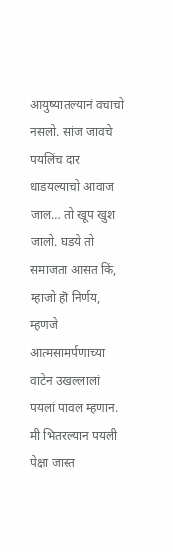आयुष्यातल्यानं वचाचो नसलो. सांज जावचे पयलिंच दार धाडयल्याचो आवाज जाल… तो खूप खुश जालो. घडये तो समाजता आसत किं, म्हाजो हॊ निर्णय, म्हणजे आत्मसामर्पणाच्या वाटेन उखल्लालां पयलां पावल म्हणान. मी भितरल्यान पयली पेक्षा जास्त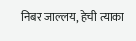निबर जाल्लय, हेची त्याका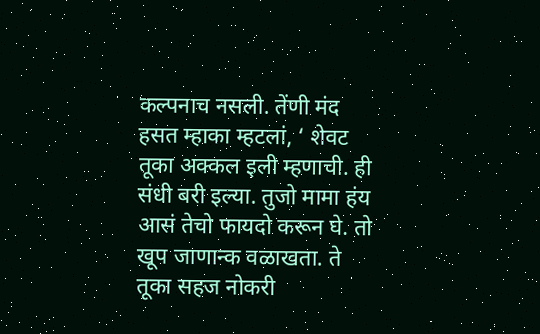कल्पनाच नसली. तेंणी मंद हसत म्हाका म्हटलां, ‘ शेवट तूका अक्कल इली म्हणाची. ही संधी बरी इल्या. तुजो मामा हंय आसं तेचो फायदो करून घे. तो खूप जाणान्क वळाखता. ते तूका सहज नोकरी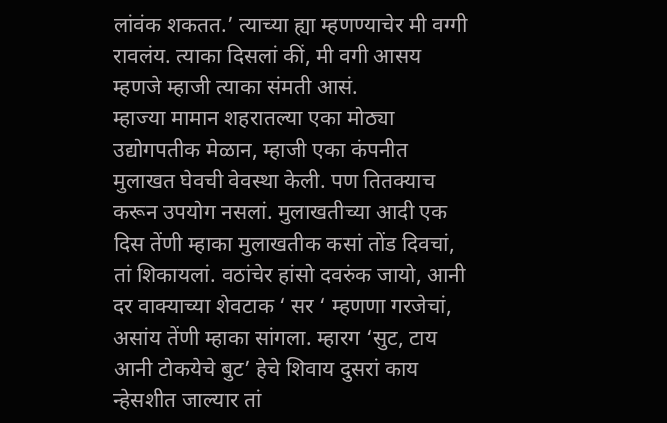लांवंक शकतत.’ त्याच्या ह्या म्हणण्याचेर मी वग्गी रावलंय. त्याका दिसलां कीं, मी वगी आसय म्हणजे म्हाजी त्याका संमती आसं.
म्हाज्या मामान शहरातल्या एका मोठ्या उद्योगपतीक मेळान, म्हाजी एका कंपनीत मुलाखत घेवची वेवस्था केली. पण तितक्याच करून उपयोग नसलां. मुलाखतीच्या आदी एक दिस तेंणी म्हाका मुलाखतीक कसां तोंड दिवचां, तां शिकायलां. वठांचेर हांसो दवरुंक जायो, आनी दर वाक्याच्या शेवटाक ‘ सर ‘ म्हणणा गरजेचां, असांय तेंणी म्हाका सांगला. म्हारग ‘सुट, टाय आनी टोकयेचे बुट’ हेचे शिवाय दुसरां काय न्हेसशीत जाल्यार तां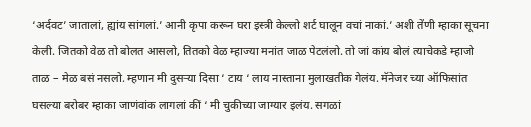‘अर्दवट’ जातालां, ह्यांय सांगलां.’ आनी कृपा करून घरा इस्त्री केल्लो शर्ट घालून वचां नाकां.’ अशी तेंणी म्हाका सूचना केली. जितको वेळ तो बोलत आसलो, तितको वेळ म्हाज्या मनांत जाळ पेटलंलो. तो जां कांय बोलं त्याचेकडे म्हाजो ताळ – मेळ बसं नसलो. म्हणान मी दुसऱ्या दिसा ‘ टाय ‘ लाय नास्ताना मुलाखतीक गेलंय. मॅनेजर च्या ऑफिसांत घसल्या बरोबर म्हाका जाणंवांक लागलां कीं ‘ मी चुकीच्या जाग्यार इलंय. सगळां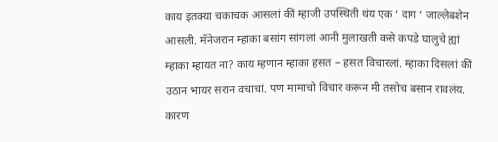काय इतक्या चकाचक आसलां कीं म्हाजी उपस्थिती थंय एक ‘ दाग ‘ जाल्लेबशेन आसली. मॅनेजरान म्हाका बसांग सांगलां आनी मुलाखती कसे कपडे घालुचे ह्यां म्हाका म्हायत ना? काय म्हणान म्हाका हसत – हसत विचारलां. म्हाका दिसलां कीं उठान भायर सरान वचाचां. पण मामाचो विचार करून मी तसोच बसान रावलंय. कारण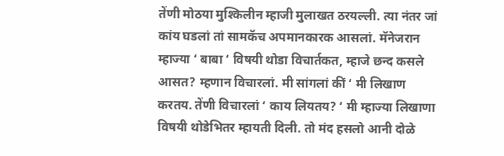तेंणी मोठया मुश्किलीन म्हाजी मुलाखत ठरयल्ली. त्या नंतर जां कांय घडलां तां सामकॅच अपमानकारक आसलां. मॅनेजरान म्हाज्या ‘ बाबा ‘ विषयी थोडा विचार्तकत, म्हाजे छन्द कसले आसत? म्हणान विचारलां. मी सांगलां कीं ‘ मी लिखाण करतय. तेंणी विचारलां ‘ काय लियतय? ‘ मी म्हाज्या लिखाणा विषयी थोडेभितर म्हायती दिली. तो मंद हसलो आनी दोळे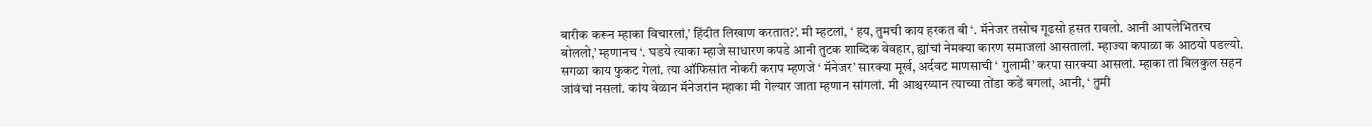बारीक करून म्हाका विचारलां,’ हिंदीत लिखाण करतात?’. मी म्हटलां, ‘ हय, तुमची काय हरकत बी ‘. मॅनेजर तसोच गूढसो हसत रावलो. आनी आपलेभितरच बोललो,’ म्हणानच ‘. घडये त्याका म्हाजे साधारण कपडे आनी तुटक शाब्दिक वेवहार, ह्यांचां नेमक्या कारण समाजलां आसतालां. म्हाज्या कपाळा क आठयो पडल्यो. सगळा काय फुकट गेलां. त्या ऑफिसांत नोकरी कराप म्हणजे ‘ मॅनेजर’ सारक्या मूर्ख, अर्दवट माणसाची ‘ गुलामी’ करपा सारक्या आसलां. म्हाका तां बिलकुल सहन जांवंचां नसलां. कांय वेळान मॅनेजरांन म्हाका मी गेल्यार जाता म्हणान सांगलां. मी आश्चरय्यान त्याच्या तोंडा कडें बगलां, आनी, ‘ तुमी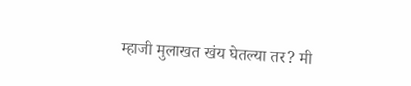म्हाजी मुलाखत खंय घेतल्या तर? मी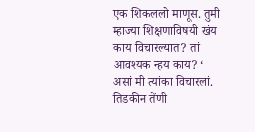एक शिकललो माणूस. तुमी म्हाज्या शिक्षणाविषयी खंय काय विचारल्यात? तां आवश्यक न्हय काय? ‘ असां मी त्यांका विचारलां. तिडकीन तेंणी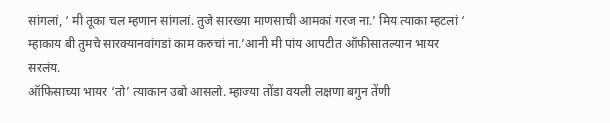सांगलां, ‘ मी तूका चल म्हणान सांगलां. तुजे सारख्या माणसाची आमकां गरज ना.’ मिय त्याका म्हटलां ‘ म्हाकाय बी तुमचे सारक्यानवांगडां काम करुचां ना.’आनी मी पांय आपटीत ऑफीसातल्यान भायर सरलंय.
ऑफिसाच्या भायर ‘तो’ त्याकान उबो आसलो. म्हाज्या तोंडा वयली लक्षणा बगुन तेंणी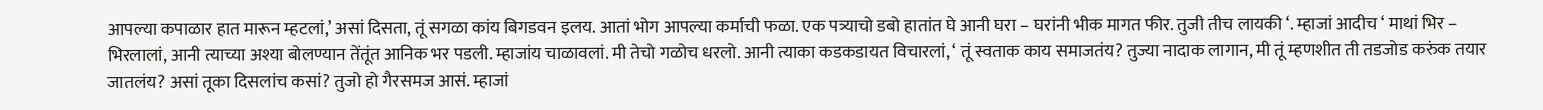आपल्या कपाळार हात मारून म्हटलां,’ असां दिसता, तूं सगळा कांय बिगडवन इलय. आतां भोग आपल्या कर्माची फळा. एक पत्र्याचो डबो हातांत घे आनी घरा – घरांनी भीक मागत फीर. तुजी तीच लायकी ‘. म्हाजां आदीच ‘ माथां भिर – भिरलालां, आनी त्याच्या अश्या बोलण्यान तेंतूंत आनिक भर पडली. म्हाजांय चाळावलां. मी तेचो गळोच धरलो. आनी त्याका कडकडायत विचारलां, ‘ तूं स्वताक काय समाजतंय? तुज्या नादाक लागान, मी तूं म्हणशीत ती तडजोड करुंक तयार जातलंय? असां तूका दिसलांच कसां? तुजो हो गैरसमज आसं. म्हाजां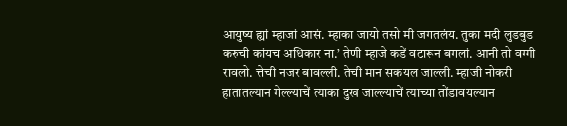आयुष्य ह्यां म्हाजां आसं. म्हाका जायो तसो मी जगतलंय. तुका मदी लुडबुड करुची कांयच अधिकार ना.’ तेणी म्हाजे कडें वटारून बगलां. आनी तो वग्गी रावलो. त्तेची नजर बावल्ली. तेची मान सकयल जाल्ली. म्हाजी नोकरी हातातल्यान गेल्ल्याचें त्याका दुख जाल्ल्याचें त्याच्या तोंडावयल्यान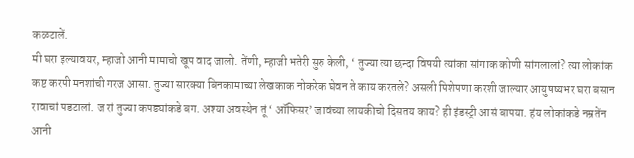कळटालें.
मी घरा इल्यावयर, म्हाजो आनी मामाचो खूप वाद जालो. तेंणी, म्हाजी भतेरी सुरु केली, ‘ तुज्या त्या छन्दा विषयी त्यांका सांगाक कोणी सांगलालां? त्या लोकांक कष्ट करपी मनशांची गरज आसा. तुज्या सारक्या बिनकामाच्या लेखकाक नोकरेक घेवन ते काय करतले? असली पिशेपणा करशी जाल्यार आयुषष्यभर घरा बसान रावाचां पडटालां. ज रां तुज्या कपड्यांकडे बग. अश्या अवस्थेन तूं ‘ ऑफिसर’ जावंच्या लायकीचो दिसतय काय? ही इंडस्ट्री आसं बापया. हंय लोकांकडे नम्रतेंन आनी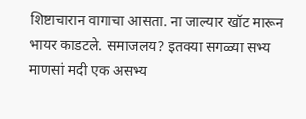शिष्टाचारान वागाचा आसता. ना जाल्यार खॉट मारून भायर काडटले. समाजलय? इतक्या सगळ्या सभ्य माणसां मदी एक असभ्य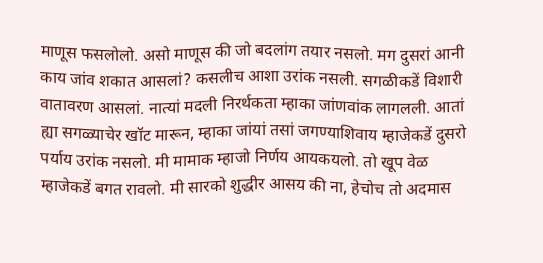माणूस फसलोलो. असो माणूस की जो बदलांग तयार नसलो. मग दुसरां आनी काय जांव शकात आसलां? कसलीच आशा उरांक नसली. सगळीकडें विशारी वातावरण आसलां. नात्यां मदली निरर्थकता म्हाका जांणवांक लागलली. आतां ह्या सगळ्याचेर खॉट मारून, म्हाका जांयां तसां जगण्याशिवाय म्हाजेकडें दुसरो पर्याय उरांक नसलो. मी मामाक म्हाजो निर्णय आयकयलो. तो खूप वेळ म्हाजेकडें बगत रावलो. मी सारको शुद्धीर आसय की ना, हेचोच तो अदमास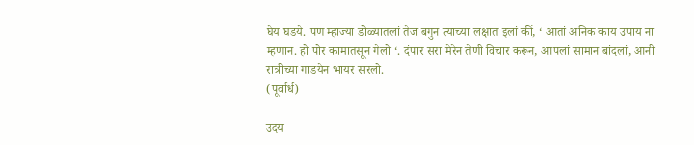घेय घडये. पण म्हाज्या डोळ्यातलां तेज बगुन त्याच्या लक्षात इलां कीं, ‘ आतां अनिक काय उपाय ना म्हणान. हो पोर कामातसून गेलो ‘. दंपार सरा मेरेन तेणी विचार करून, आपलां सामान बांदलां, आनी रात्रीच्या गाडयेन भायर सरलो.
(पूर्वार्ध)

उदय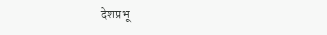देशप्रभू